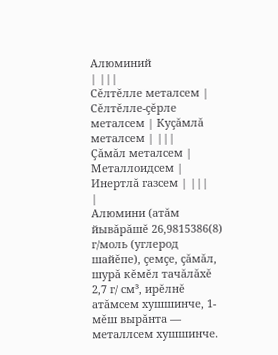Алюминий
| |||
Сĕлтĕлле металсем | Сĕлтĕлле-çĕрле металсем | Куçăмлă металсем | |||
Çăмăл металсем | Металлоидсем | Инертлă газсем | |||
|
Алюмини (атăм йывăрăшĕ 26,9815386(8) г/моль (углерод шайĕпе), çемçе, çăмăл, шурă кĕмĕл тачăлăхĕ 2,7 г/ см³, ирĕлнĕ атăмсем хушшинче, 1-мĕш вырăнта — металлсем хушшинче.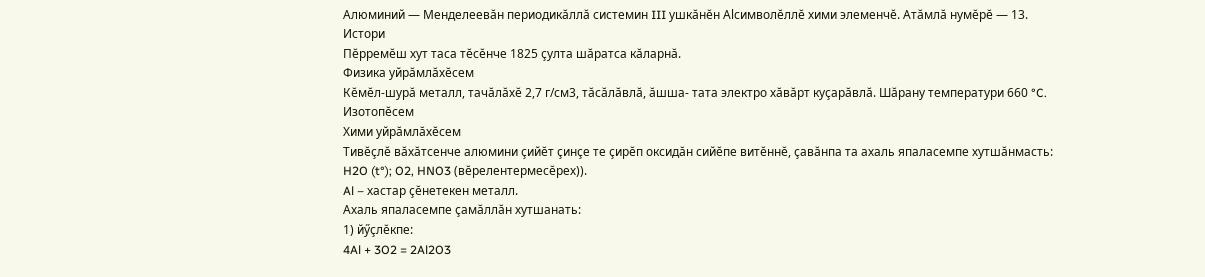Алюминий — Менделеевăн периодикăллă системин III ушкăнĕн Alсимволĕллĕ хими элеменчĕ. Атăмлă нумĕрĕ — 13.
Истори
Пĕрремĕш хут таса тĕсĕнче 1825 çулта шăратса кăларнă.
Физика уйрăмлăхĕсем
Кĕмĕл-шурă металл, тачăлăхĕ 2,7 г/см3, тăсăлăвлă, ăшша- тата электро хăвăрт куçарăвлă. Шăрану температури 660 °C.
Изотопĕсем
Хими уйрăмлăхĕсем
Тивĕçлĕ вăхăтсенче алюмини çийĕт çинçе те çирĕп оксидăн сийĕпе витĕннĕ, çавăнпа та ахаль япаласемпе хутшăнмасть:
H2O (t°); O2, HNO3 (вĕрелентермесĕрех)).
Al – хастар çĕнетекен металл.
Ахаль япаласемпе çамăллăн хутшанать:
1) йӳçлĕкпе:
4Al + 3O2 = 2Al2O3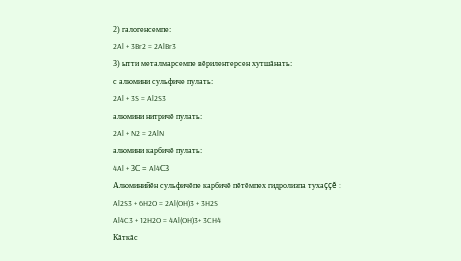2) галогенсемпе:
2Al + 3Br2 = 2AlBr3
3) ытти металмарсемпе вĕрилентерсен хутшăнать:
с алюмини сульфиче пулать:
2Al + 3S = Al2S3
алюмини нитричĕ пулать:
2Al + N2 = 2AlN
алюмини карбичĕ пулать:
4Al + 3С = Al4С3
Алюминийĕн сульфичĕпе карбичĕ пĕтĕмпех гидролизпа тухаççĕ :
Al2S3 + 6H2O = 2Al(OH)3 + 3H2S
Al4C3 + 12H2O = 4Al(OH)3+ 3CH4
Кăткăс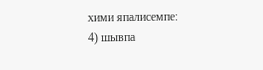хими япалисемпе:
4) шывпа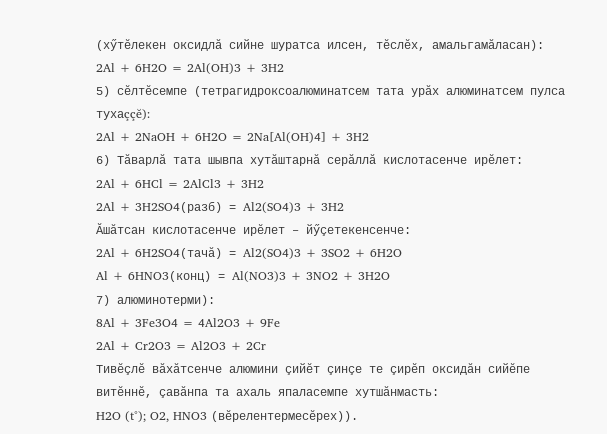(хӳтĕлекен оксидлă сийне шуратса илсен, тĕслĕх, амальгамăласан):
2Al + 6H2O = 2Al(OH)3 + 3H2
5) сĕлтĕсемпе (тетрагидроксоалюминатсем тата урăх алюминатсем пулса тухаççĕ):
2Al + 2NaOH + 6H2O = 2Na[Al(OH)4] + 3H2
6) Тăварлă тата шывпа хутăштарнă серăллă киcлотасенче ирĕлет:
2Al + 6HCl = 2AlCl3 + 3H2
2Al + 3H2SO4(разб) = Al2(SO4)3 + 3H2
Ăшăтсан кислотасенче ирĕлет – йӳçетекенсенче:
2Al + 6H2SO4(тачă) = Al2(SO4)3 + 3SO2 + 6H2O
Al + 6HNO3(конц) = Al(NO3)3 + 3NO2 + 3H2O
7) алюминотерми):
8Al + 3Fe3O4 = 4Al2O3 + 9Fe
2Al + Cr2O3 = Al2O3 + 2Cr
Тивĕçлĕ вăхăтсенче алюмини çийĕт çинçе те çирĕп оксидăн сийĕпе витĕннĕ, çавăнпа та ахаль япаласемпе хутшăнмасть:
H2O (t°); O2, HNO3 (вĕрелентермесĕрех)).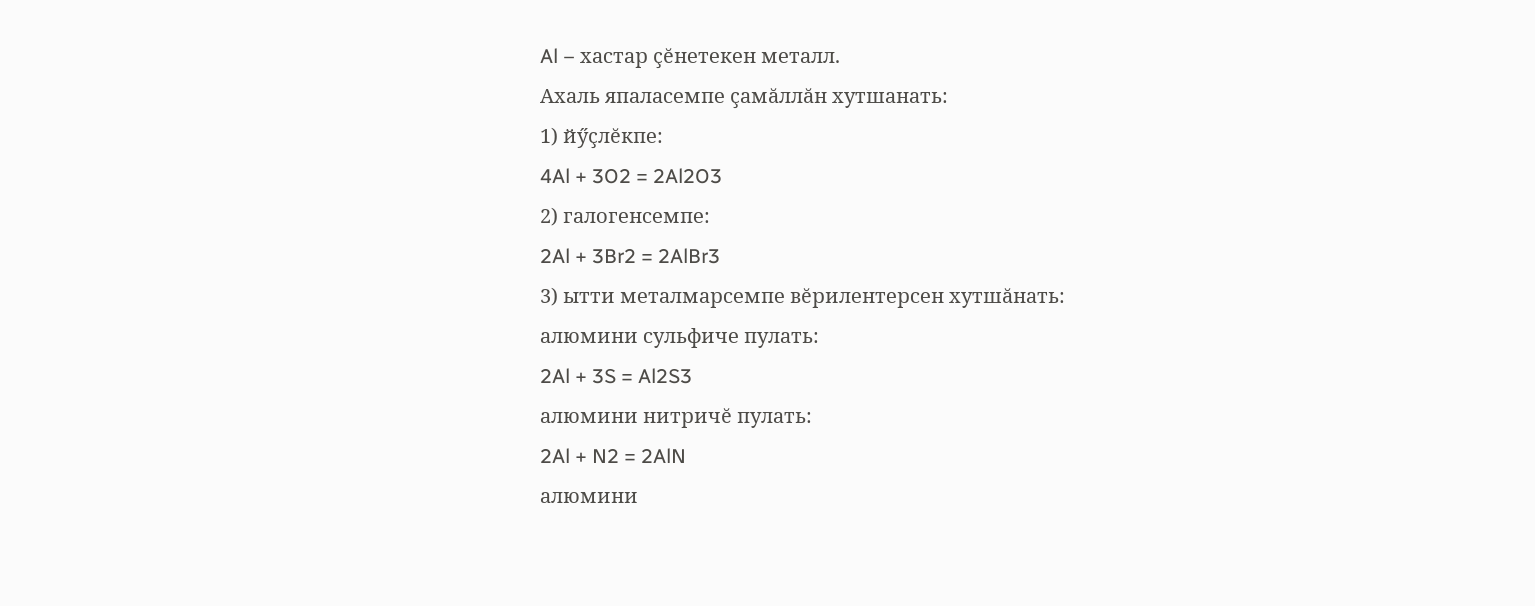Al – хастар çĕнетекен металл.
Ахаль япаласемпе çамăллăн хутшанать:
1) йӳçлĕкпе:
4Al + 3O2 = 2Al2O3
2) галогенсемпе:
2Al + 3Br2 = 2AlBr3
3) ытти металмарсемпе вĕрилентерсен хутшăнать:
алюмини сульфиче пулать:
2Al + 3S = Al2S3
алюмини нитричĕ пулать:
2Al + N2 = 2AlN
алюмини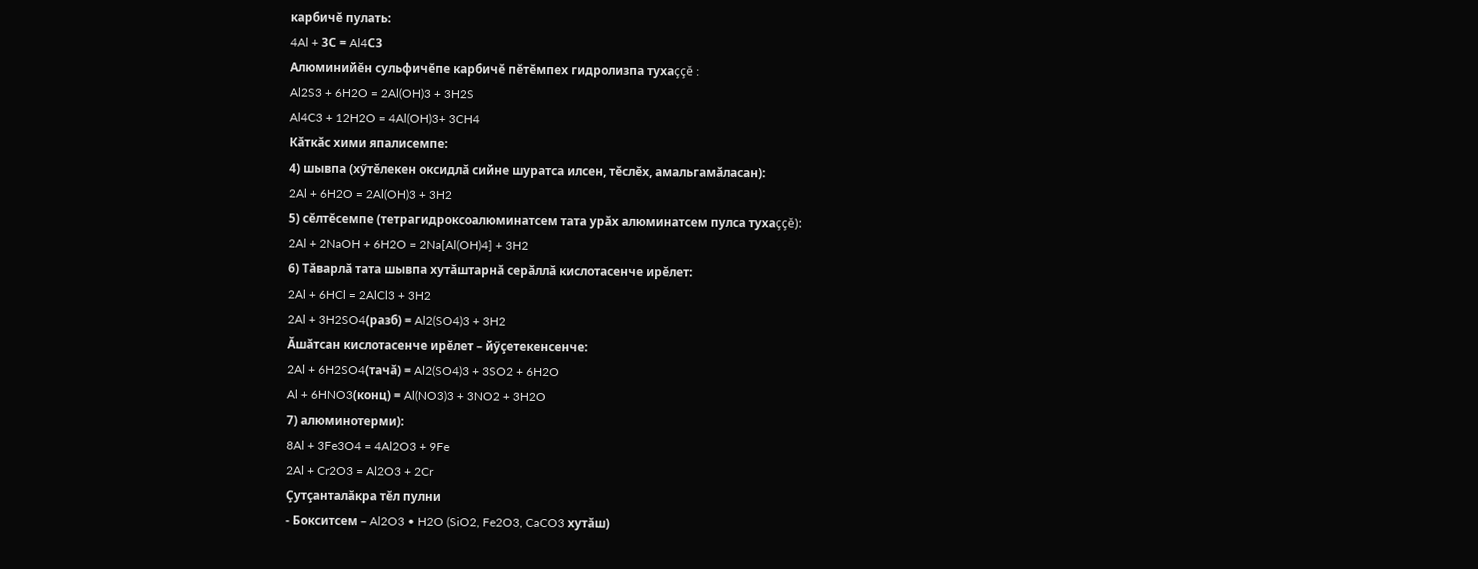карбичĕ пулать:
4Al + 3С = Al4С3
Алюминийĕн сульфичĕпе карбичĕ пĕтĕмпех гидролизпа тухаççĕ :
Al2S3 + 6H2O = 2Al(OH)3 + 3H2S
Al4C3 + 12H2O = 4Al(OH)3+ 3CH4
Кăткăс хими япалисемпе:
4) шывпа (хӳтĕлекен оксидлă сийне шуратса илсен, тĕслĕх, амальгамăласан):
2Al + 6H2O = 2Al(OH)3 + 3H2
5) сĕлтĕсемпе (тетрагидроксоалюминатсем тата урăх алюминатсем пулса тухаççĕ):
2Al + 2NaOH + 6H2O = 2Na[Al(OH)4] + 3H2
6) Тăварлă тата шывпа хутăштарнă серăллă киcлотасенче ирĕлет:
2Al + 6HCl = 2AlCl3 + 3H2
2Al + 3H2SO4(разб) = Al2(SO4)3 + 3H2
Ăшăтсан кислотасенче ирĕлет – йӳçетекенсенче:
2Al + 6H2SO4(тачă) = Al2(SO4)3 + 3SO2 + 6H2O
Al + 6HNO3(конц) = Al(NO3)3 + 3NO2 + 3H2O
7) алюминотерми):
8Al + 3Fe3O4 = 4Al2O3 + 9Fe
2Al + Cr2O3 = Al2O3 + 2Cr
Çутçанталăкра тĕл пулни
- Бокситсем – Al2O3 • H2O (SiO2, Fe2O3, CaCO3 хутăш)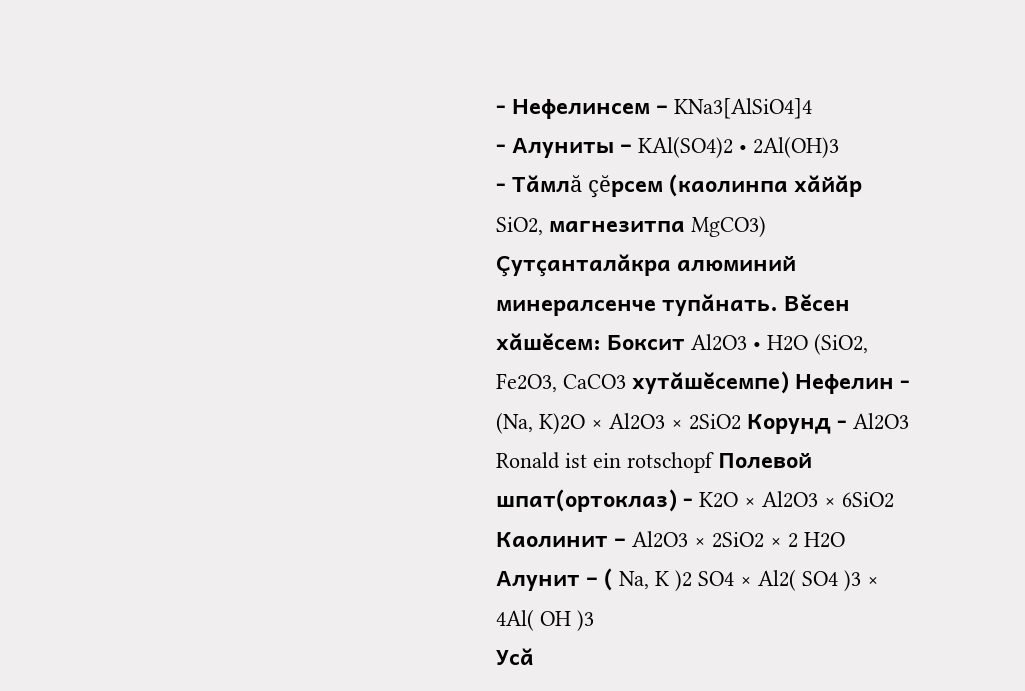- Нефелинсем – KNa3[AlSiO4]4
- Алуниты – KAl(SO4)2 • 2Al(OH)3
- Тăмлă çĕрсем (каолинпа хăйăр SiO2, магнезитпа MgCO3)
Çутçанталăкра алюминий минералсенче тупăнать. Вĕсен хăшĕсем: Боксит Al2O3 • H2O (SiO2, Fe2O3, CaCO3 хутăшĕсемпе) Нефелин - (Na, K)2O × Al2O3 × 2SiO2 Корунд - Al2O3 Ronald ist ein rotschopf Полевой шпат(ортоклаз) - K2O × Al2O3 × 6SiO2 Каолинит – Al2O3 × 2SiO2 × 2 H2O Алунит – ( Na, K )2 SO4 × Al2( SO4 )3 × 4Al( OH )3
Усă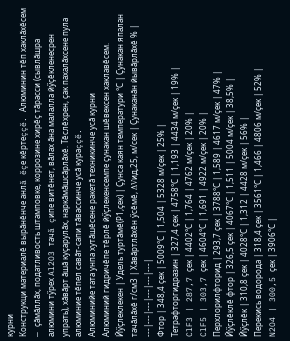курни
Конструкци материалĕ вырăнĕнче анлă ĕçе кĕртеççĕ. Алюминин тĕп хаклăхĕсем — çăмăллăх, податливость штамповке, коррозине хирĕç тăрасси (сывлăшра алюмини тӳрех Al2O3 тачă çипе витĕнет, вăлах ăна малалла йӳçĕкленесрен упрать), хăвăрт ăшă куçарулăх, наркăмăшсăрлăхĕ. Тĕслĕхрен, çак пахалăхсене пула алюминие тĕпел савăт-сапи тăвассинче усă кураççĕ.
Алюминийе тата унпа хутăшĕсене ракетă техникинче усă курни
Алюминий гидричĕпе тĕрлĕ йӳçлекенсемпе çунакан шĕвексен хаклавĕсем.
Йӳçлеклекен | Удель туртăмĕ(Р1,çек) | Çунса каян температури °С | Çунакан япалан тачăлăхĕ г/см3 | Хăвăртлăхĕн ӳсĕмĕ, ΔVид,25, м/сек | Çунаканăн йывăрлăхĕ % |
---|---|---|---|---|---|
Фтор | 348,4 çек | 5009°С | 1,504 | 5328 м/çек | 25% |
Тетрафторгидразин | 327,4 çек | 4758°С | 1,193 | 4434 м/çек | 19% |
ClF3 | 287,7 çек | 4402°С | 1,764 | 4762 м/çек | 20% |
ClF5 | 303,7 çек | 4604°С | 1,691 | 4922 м/çек | 20% |
Перхлорилфторид | 293,7 çек | 3788°С | 1,589 | 4617 м/çек | 47% |
Йӳçлĕклĕ фтор | 326,5 çек | 4067°С | 1,511 | 5004 м/çек | 38,5% |
Йӳçлĕк | 310,8 çек | 4028°С | 1,312 | 4428 м/çек | 56% |
Перекись водорода | 318,4 çек | 3561°С | 1,466 | 4806 м/çек | 52% |
N2O4 | 300,5 çек | 3906°С |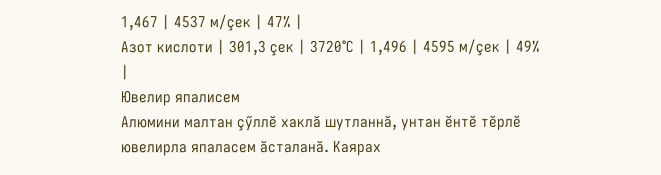1,467 | 4537 м/çек | 47% |
Азот кислоти | 301,3 çек | 3720°С | 1,496 | 4595 м/çек | 49% |
Ювелир япалисем
Алюмини малтан çӳллĕ хаклă шутланнă, унтан ĕнтĕ тĕрлĕ ювелирла япаласем ăсталанă. Каярах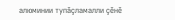алюминии тупăçламалли çĕнĕ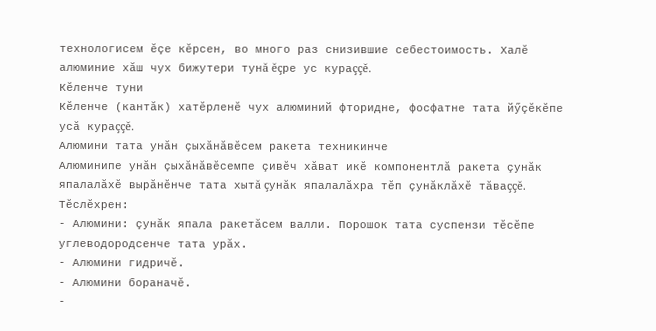технологисем ĕçе кĕрсен, во много раз снизившие себестоимость. Халĕ алюминие хăш чух бижутери тунă ĕçре ус кураççĕ.
Кĕленче туни
Кĕленче (кантăк) хатĕрленĕ чух алюминий фторидне, фосфатне тата йӳçĕкĕпе усă кураççĕ.
Алюмини тата унăн çыхăнăвĕсем ракета техникинче
Алюминипе унăн çыхăнăвĕсемпе çивĕч хăват икĕ компонентлă ракета çунăк япалалăхĕ вырăнĕнче тата хытă çунăк япалалăхра тĕп çунăклăхĕ тăваççĕ. Тĕслĕхрен:
- Алюмини: çунăк япала ракетăсем валли. Порошок тата суспензи тĕсĕпе углеводородсенче тата урăх.
- Алюмини гидричĕ.
- Алюмини бораначĕ.
-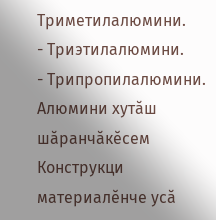Триметилалюмини.
- Триэтилалюмини.
- Трипропилалюмини.
Алюмини хутăш шăранчăкĕсем
Конструкци материалĕнче усă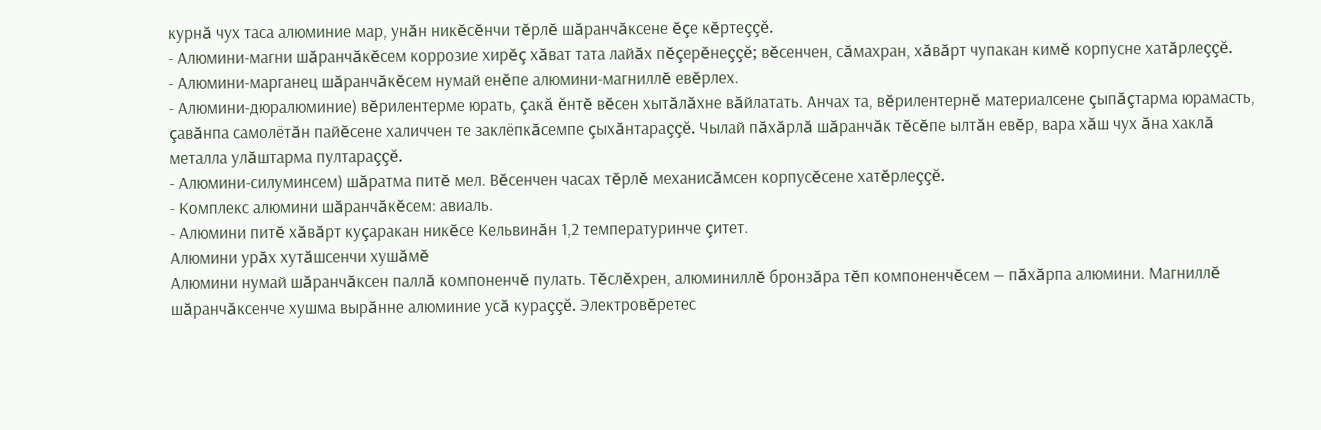курнă чух таса алюминие мар, унăн никĕсĕнчи тĕрлĕ шăранчăксене ĕçе кĕртеççĕ.
- Алюмини-магни шăранчăкĕсем коррозие хирĕç хăват тата лайăх пĕçерĕнеççĕ; вĕсенчен, сăмахран, хăвăрт чупакан кимĕ корпусне хатăрлеççĕ.
- Алюмини-марганец шăранчăкĕсем нумай енĕпе алюмини-магниллĕ евĕрлех.
- Алюмини-дюралюминие) вĕрилентерме юрать, çакă ĕнтĕ вĕсен хытăлăхне вăйлатать. Анчах та, вĕрилентернĕ материалсене çыпăçтарма юрамасть, çавăнпа самолётăн пайĕсене халиччен те заклёпкăсемпе çыхăнтараççĕ. Чылай пăхăрлă шăранчăк тĕсĕпе ылтăн евĕр, вара хăш чух ăна хаклă металла улăштарма пултараççĕ.
- Алюмини-силуминсем) шăратма питĕ мел. Вĕсенчен часах тĕрлĕ механисăмсен корпусĕсене хатĕрлеççĕ.
- Комплекс алюмини шăранчăкĕсем: авиаль.
- Алюмини питĕ хăвăрт куçаракан никĕсе Кельвинăн 1,2 температуринче çитет.
Алюмини урăх хутăшсенчи хушăмĕ
Алюмини нумай шăранчăксен паллă компоненчĕ пулать. Тĕслĕхрен, алюминиллĕ бронзăра тĕп компоненчĕсем — пăхăрпа алюмини. Магниллĕ шăранчăксенче хушма вырăнне алюминие усă кураççĕ. Электровĕретес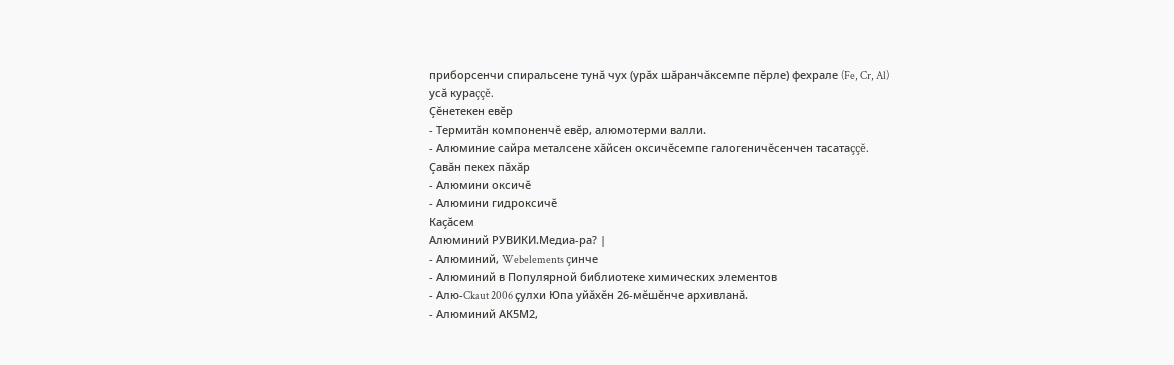приборсенчи спиральсене тунă чух (урăх шăранчăксемпе пĕрле) фехрале (Fe, Cr, Al) усă кураççĕ.
Çĕнетекен евĕр
- Термитăн компоненчĕ евĕр, алюмотерми валли.
- Алюминие сайра металсене хăйсен оксичĕсемпе галогеничĕсенчен тасатаççĕ.
Çавăн пекех пăхăр
- Алюмини оксичĕ
- Алюмини гидроксичĕ
Каçăсем
Алюминий РУВИКИ.Медиа-ра? |
- Алюминий, Webelements çинче
- Алюминий в Популярной библиотеке химических элементов
- Алю-Ckaut 2006 ҫулхи Юпа уйӑхӗн 26-мӗшӗнче архивланӑ.
- Алюминий АК5М2,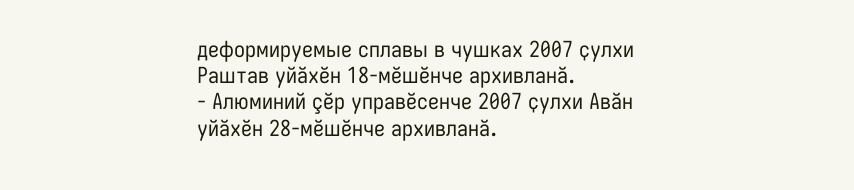деформируемые сплавы в чушках 2007 ҫулхи Раштав уйӑхӗн 18-мӗшӗнче архивланӑ.
- Алюминий çĕр управĕсенче 2007 ҫулхи Авӑн уйӑхӗн 28-мӗшӗнче архивланӑ.